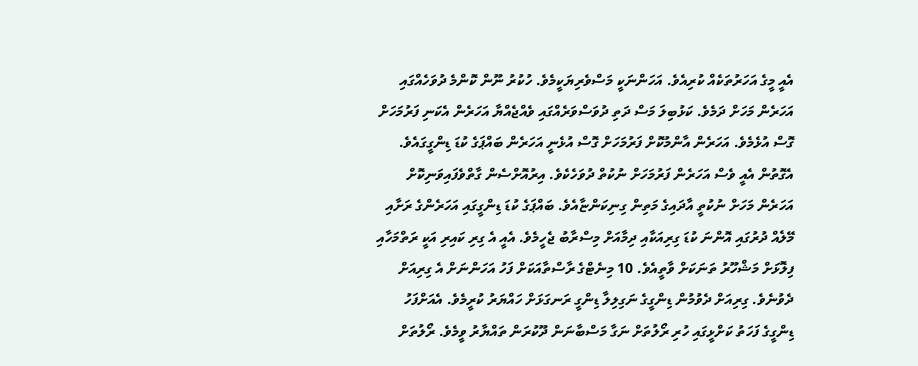އެއީ މީގެ އަހަރުތަކެއް ކުރިއެވެ. އަހަންނަކީ މަސްވެރިޔަކީމެވެ. ހުކުރު ނޫން ކޮންމެ ދުވަހެއްގައި އަހަރެން މަހަށް ދަމެވެ. ކަޅުބިލަ މަސް ދަތި ދުވަސްވަރެއްގައި ވެއްޖެއްޔާ އަހަރެން އެކަނި ފަރުމަހަށް ގޮސް އުޅެމެވެ. އަހަރެން އާންމުކޮށް ފަރުމަހަށް ގޮސް އުޅެނީ އަހަރެން ބައްޕަގެ ކުޑަ ޑިންގީގައެވެ.
އެގޮތުން އެއީ ވެސް އަހަރެން ފަރުމަހަށް ނުކުތް ދުވަހެކެވެ. އިރުއޮށްސެން ގާތްވެފައިވަނިކޮށް އަހަރެން މަހަށް ނުކުތީ އާދައިގެ މަތިން ގިނިކަންޏާއެވެ. ބައްޕަގެ ކުޑަ ޑިންގީގައި އަހަރެންގެ ރަށާއި މޭލެއް ދުރުގައި އޮންނަ ކުޑަ ގިރިއަކާއި ދިމާއަށް މިސްރާބު ޖެހީމެވެ. އެއީ އެ ގިރި ކައިރި އަކީ ރަތްމަހާއި ފިލޮޅަށް މަޝްހޫރު ތަނަކަށް ވާތީއެވެ. 10 މިނެޓްގެ ރާސްތާއަކަށް ފަހު އަހަންނަށް އެ ގިރިއަށް ދެވުނެވެ. ގިރިއަށް ދެވުމުން ޑިންގީގެ ނަގިލިލާ ޑިންގީ ރަނގަޅަށް ހައްޔަރު ކުރީމެވެ. އެއަށްފަހު ޑިންގީގެ ފަހަތު ކަށްޅީގައި ހުރި ރޯލުތަށް ނަގާ މަސްބާނަން ދޫކުރަން ތައްޔާރު ވީމެވެ. ރޯލުތަށް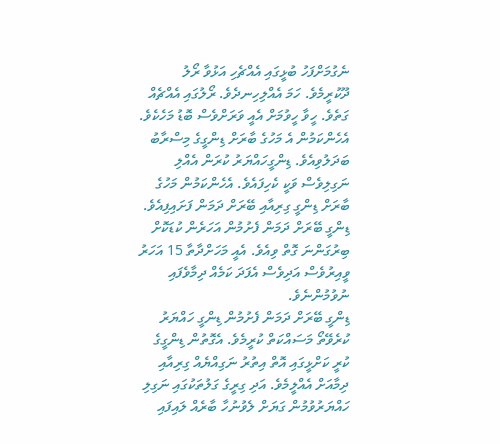ނެގުމަށްފަހު ބުޅީގައި އެއްޗެހި އަޅުވާ ރޯލު ދޫކުރީމެވެ. ހަމަ އެއްލިހިނދެވެ. ރޯލުގައި އެއްޗެއް ގަތެވެ. ހީވާ ހީވުމަށް އެއީ ވަރަށްވެސް ބޮޑު މަހެކެވެ. އެހެންކަމުން އެ މަހުގެ ބާރަށް ޑިންގީގެ މިސްރާބު ބަދަލުވިއެވެ. ޑިންގީހައްޔަރު ކުރަން އެއްލި ނަގިލިވެސް ވަކީ ކެހިފައެވެ. އެހެންކަމުން މަހުގެ ބާރަށް ޑިންގީ ގިރިއާއި ބޭރަށް ދަމަން ފަށައިފިއެވެ.
ޑިންގީ ބޭރަށް ދަމަން ފެށުމުން އަހަރެން ކުޑަކޮށް ބިރުގަންނަ ގޮތް ވިއެވެ. އެއީ މަހަށްދާތާ 15 އަހަރު ވީއިރުވެސް އަދިވެސް އެފަދަ ކަމެއް ދިމާވެފައި ނުވުމުންނެވެ.
ޑިންގީ ބޭރަށް ދަމަން ފެށުމުން ޑިންގީ ހައްޔަރު ކުރެވޭތޯ މަސައްކަތް ކުރީމެވެ. އެގޮތުން ޑިންގީގެ ކުރީ ކަށްޅީގައި އޮތް އިތުރު ނަގިއްޔެއް ގިރިއާއި ދިމާއަށް އެއްލީމެވެ. އަދި ގިރީގެ ގަލުތަކުގައި ނަގިލި ހައްޔަރުވުމުން ގަޔަށް ލެވުނުހާ ބާރެއް ލައިފައި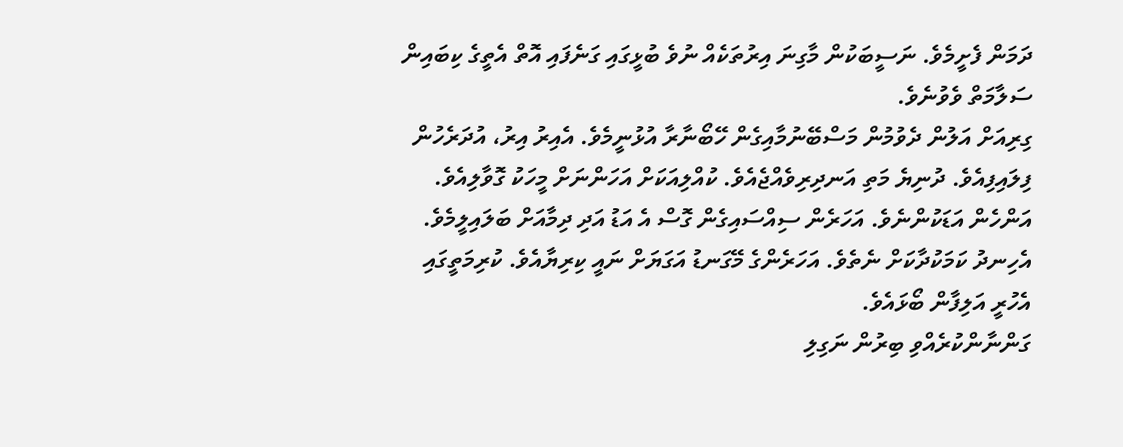ދަމަން ފެށީމެވެ. ނަސީބަކުން މާގިނަ އިރުތަކެއް ނުވެ ބުޅީގައި ގަނެފައި އޮތް އެތީގެ ކިބައިން ސަލާމަތް ވެވުނެވެ.
ގިރިއަށް އަލުން ދެވުމުން މަސްބޭނުމާއިގެން ހޭބޯނާރާ އުޅުނީމެވެ. އެއިރު އިރު، އުދަރެހުން ފިލައިފިއެވެ. ދުނިޔެ މަތި އަނދިރިވެއްޖެއެވެ. ކުއްލިއަކަށް އަހަންނަށް މީހަކު ގޮވާލިއެވެ. އަންހެން އަޑަކުންނެވެ. އަހަރެން ސިއްސައިގެން ގޮސް އެ އަޑު އަދި ދިމާއަށް ބަލައިލީމެވެ. އެހިނދު ކަމަކުދާކަށް ނެތެވެ. އަހަރެންގެ މޭގަނޑު އަގަޔަށް ނައީ ކިރިޔާއެވެ. ކުރިމަތީގައި އެހުރީ އަލިފާން ބޯޅައެވެ.
ގަންނާންކުރެއްވި ބިރުން ނަގިލި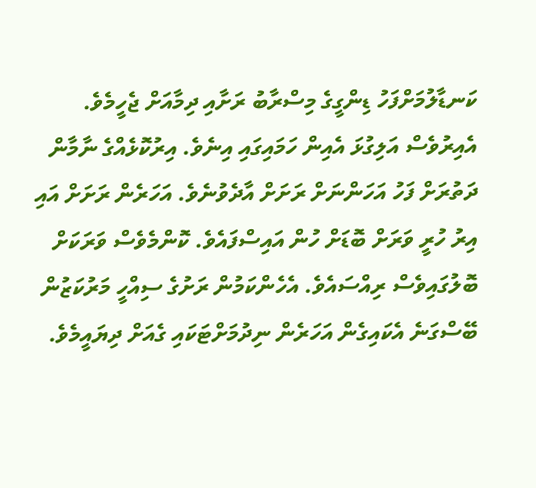ކަނޑާލުމަށްފަހު ޑިންގީގެ މިސްރާބު ރަށާއި ދިމާއަށް ޖެހީމެވެ. އެއިރުވެސް އަލިގުޅަ އެއިން ހަމައިގައި އިނެވެ. އިރުކޮޅެއްގެ ނާމާން ދަތުރަށް ފަހު އަހަންނަށް ރަށަށް އާދެވުނެވެ. އަހަރެން ރަށަށް އައި އިރު ހުރީ ވަރަށް ބޮޑަށް ހުން އައިސްފައެވެ. ކޮންމެވެސް ވަރަކަށް ބޮލުގައިވެސް ރިއްސައެވެ. އެހެންކަމުން ރަށުގެ ސިއްހީ މަރުކަޒުން ބޭސްގަނެ އެކައިގެން އަހަރެން ނިދުމަށްޓަކައި ގެއަށް ދިޔައީމެވެ.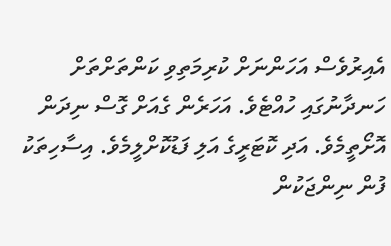އެއިރުވެސް އަހަންނަށް ކުރިމަތިވި ކަންތަށްތަށް ހަނދާނުގައި ހުއްޓެވެ. އަހަރެން ގެއަށް ގޮސް ނިދަން އޮށޯތީމެވެ. އަދި ކޮޓަރީގެ އަލި ފަޑުކޮށްލީމެވެ. އިސާހިތަކު ފުން ނިންޖަކުން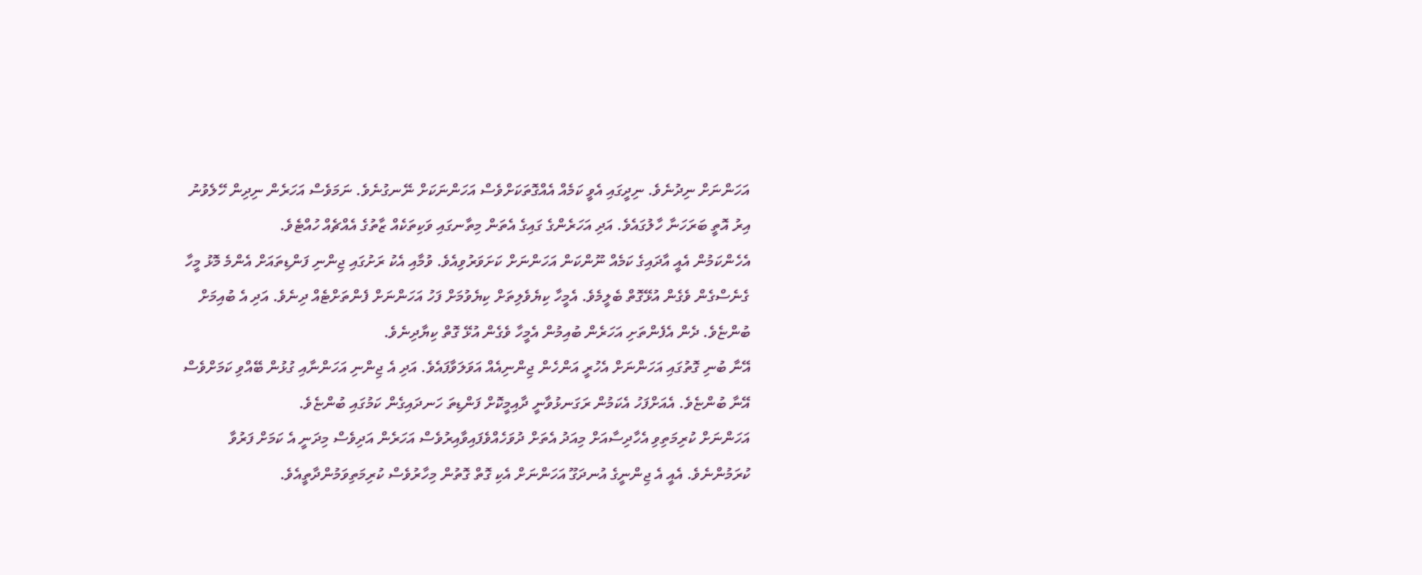އަހަންނަށް ނިދުނެވެ. ނިދީގައި އެވީ ކަމެއް އެއްގޮތަކަށްވެސް އަހަންނަކަށް ނޭނގުނެވެ. ނަމަވެސް އަހަރެން ނިދިން ހޭލެވުނު އިރު އޮތީ ބަރަހަނާ ހާލުގައެވެ. އަދި އަހަރެންގެ ގައިގެ އެތަން މިތާނގައި ވަކިތަކެއް ޒާތުގެ އެއްޗެއް ހުއްޓެވެ.
އެހެންކަމުން އެއީ އާދައިގެ ކަމެއް ނޫންކަން އަހަންނަށް ކަށަވަރުވިއެވެ. ވުމާއި އެކު ރަށުގައި ޖިންނި ފަންޑިތައަށް އެންމެ މޮޅު މީހާ ގެނެސްގެން ވެގެން އުޅޭގޮތް ބެލީމެވެ. އެމީހާ ކިޔެވެލިތަށް ކިޔެވުމަށް ފަހު އަހަންނަށް ފެންތަށްޓެއް ދިނެވެ. އަދި އެ ބުއިމަށް ބުންޏެވެ. ދެން އެފެންތަށި އަހަރެން ބުއިމުން އެމީހާ ވެގެން އުޅޭ ގޮތް ކިޔާދިނެވެ.
އޭނާ ބުނި ގޮތުގައި އަހަންނަށް އެހުރީ އަންހެން ޖިންނިއެއް އަވަލަވާފައެވެ. އަދި އެ ޖިންނި އަހަންނާއި ގުޅުން ބޭއްވި ކަމަށްވެސް އޭނާ ބުންޏެވެ. އެއަށްފަހު އެކަމުން ރަގަނޅުވާނީ ދާއިމީކޮށް ފަންޑިތަ ހަނދައިގެން ކަމުގައި ބުންޏެވެ.
އަހަންނަށް ކުރިމަތިވި އެހާދިސާއަށް މިއަދު އެތަށް ދުވަހެއްވެފައިވާއިރުވެސް އަހަރެން އަދިވެސް މިދަނީ އެ ކަމަށް ފަރުވާ ކުރަމުންނެވެ. އެއީ އެ ޖިންނީގެ އުނދަގޫ އަހަންނަށް އެކި ގޮތް ގޮތުން މިހާރުވެސް ކުރިމަތިވަމުންދާތީއެވެ.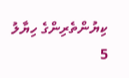ކިޔުންތެރިންގެ ހިޔާލު
5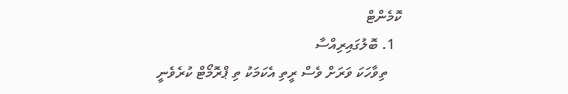ކޮމެންޓް
  1. ބޮލުގައިރިއްސާ
    ތިވާހަކަ ވަރަށް ވެސް ރީތި އެކަމަކު ތި ޕްރޮމޯޓް ކުރެވެނީ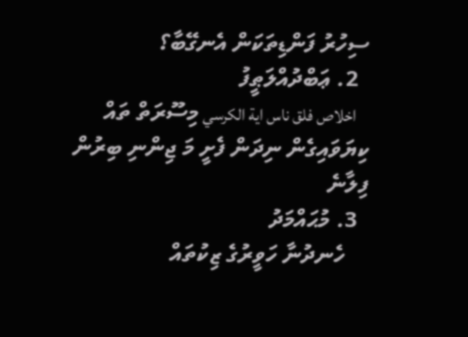ސިހުރު ފަންޑިތަކަން އެނގޭބާ؟
  2. ޢަބްދުއްލަޠީފު
    اخلاص فلق ناس اية الكرسي މިސޫރަތް ތައް ކިޔަވައިގެން ނިދަން ފެށީ މަ ޖިންނި ބިރުން ފިލާނެ
  3. މުޙައްމަދު
    ހެނދުނާ ހަވީރުގެ ޒިކުތައް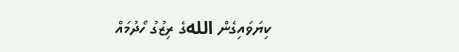ކިޔަވައިގެން اللهގެ ރިޒުގު ހޯދުމައް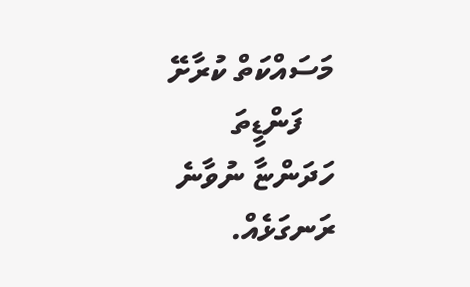މަސައްކަތް ކުރާށޭ
    ފަންޑީތަ ހަދަންޏާ ނުވާނެ ރަނގަޅެއް.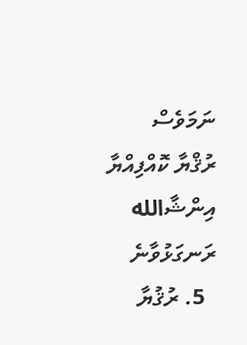ނަމަވެސް ރުޤްޔާ ކޮއްފިއްޔާ އިންޝާالله ރަނގަޅުވާނެ
  5. ރުޤުޔާ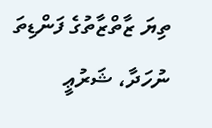ތިޔަ ޒާތްޒާތުގެ ފަންޑިތަ ނުހަދާ، ޝަރުޢީ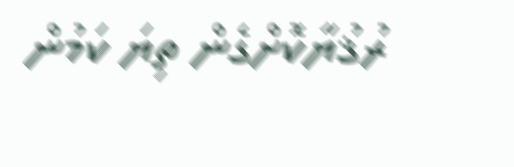ރުޤުޔާކޮށްގެން ތިޔަ ކަމުން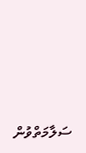ސަލާމަތްވުން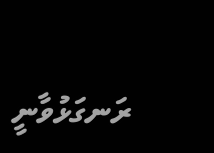ރަނގަޅުވާނީ